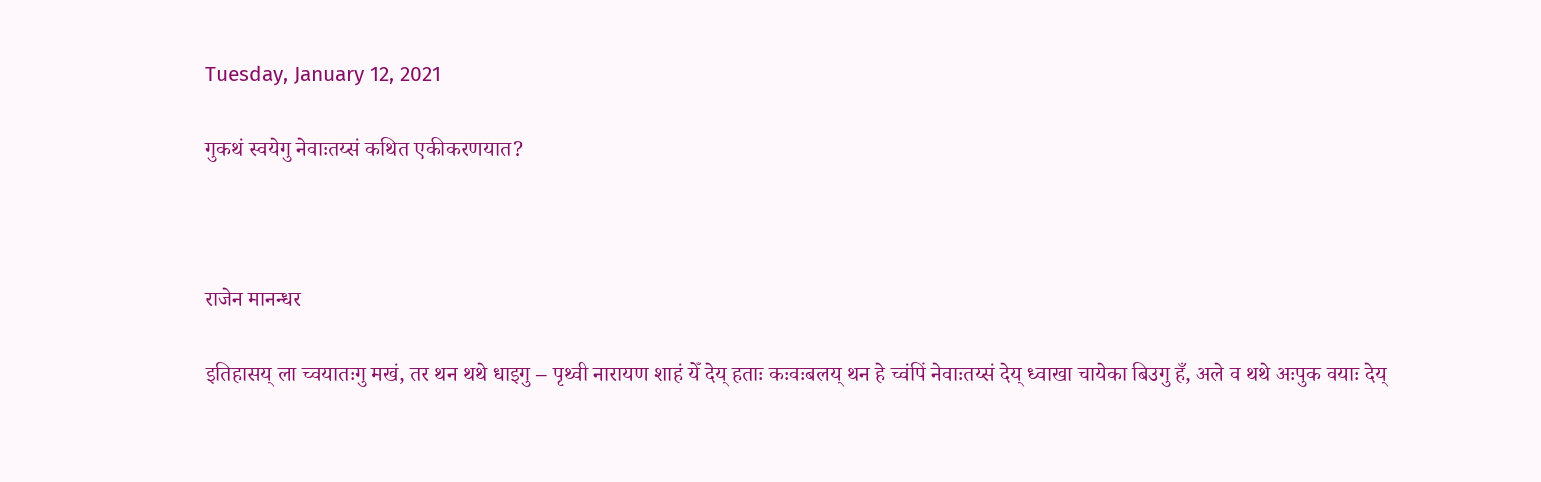Tuesday, January 12, 2021

गुकथं स्वयेगु नेवाःतय्सं कथित एकीकरणयात?



राजेन मानन्धर

इतिहासय् ला च्वयातःगु मखं, तर थन थथे धाइगु – पृथ्वी नारायण शाहं येँ देय् हताः कःवःबलय् थन हे च्वंपिं नेवाःतय्सं देय् ध्वाखा चायेका बिउगु हँ, अले व थथे अःपुक वयाः देय्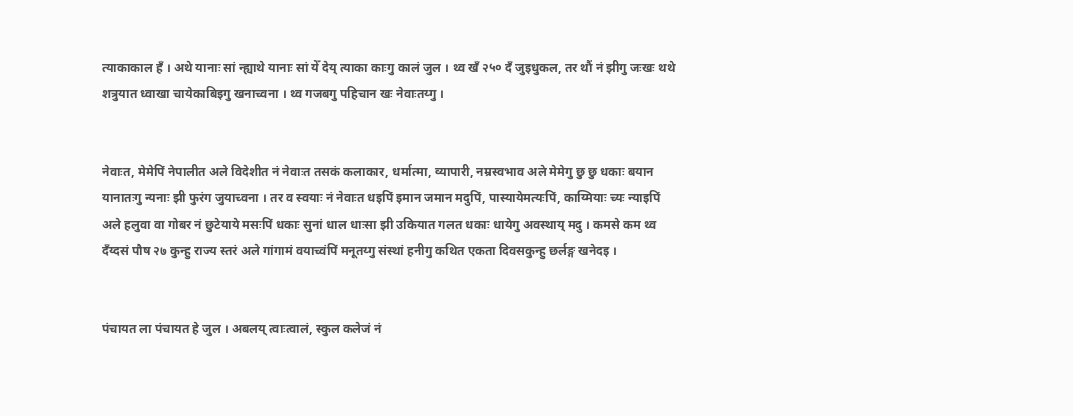त्याकाकाल हँ । अथे यानाः सां न्ह्याथे यानाः सां येँ देय् त्याका काःगु कालं जुल । थ्व खँ २५० दँ जुइधुकल, तर थौं नं झीगु जःखः थथे शत्रुयात ध्वाखा चायेकाबिइगु खनाच्वना । थ्व गजबगु पहिचान खः नेवाःतय्गु ।


नेवाःत, मेमेपिं नेपालीत अले विदेशीत नं नेवाःत तसकं कलाकार, धर्मात्मा, व्यापारी, नम्रस्वभाव अले मेमेगु छु छु धकाः बयान यानातःगु न्यनाः झी फुरंग जुयाच्वना । तर व स्वयाः नं नेवाःत धइपिं इमान जमान मदुपिं, पास्यायेमत्यःपिं, काय्मियाः च्यः न्याइपिं अले हलुवा वा गोबर नं छुटेयाये मसःपिं धकाः सुनां धाल धाःसा झी उकियात गलत धकाः धायेगु अवस्थाय् मदु । कमसे कम थ्व दँय्दसं पौष २७ कुन्हु राज्य स्तरं अले गांगामं वयाच्वंपिं मनूतय्गु संस्थां हनीगु कथित एकता दिवसकुन्हु छर्लङ्ग खनेदइ ।


पंचायत ला पंचायत हे जुल । अबलय् त्वाःत्वालं, स्कुल कलेजं नं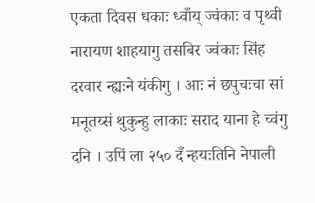एकता दिवस धकाः ध्वाँय् ज्वंकाः व पृथ्वी नारायण शाहयागु तसबिर ज्वंकाः सिंह दरवार न्ह्यःने यंकीगु । आः नं छपुचःचा सां मनूतय्सं थुकुन्हु लाकाः सराद याना हे च्वंगु दनि । उपिं ला २५० दँ न्हयःतिनि नेपाली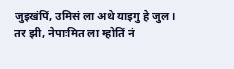जुइखंपिं, उमिसं ला अथे याइगु हे जुल । तर झी, नेपाःमित ला म्होतिं नं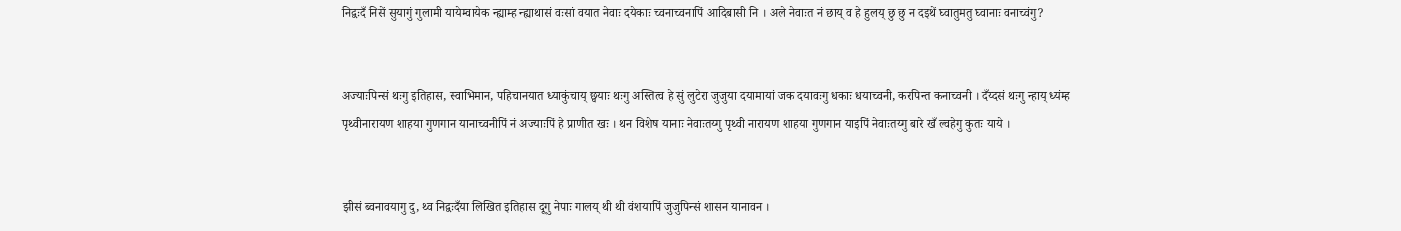निद्वःदँ निसें सुयागुं गुलामी यायेम्वायेक न्ह्याम्ह न्ह्याथासं वःसां वयात नेवाः दयेकाः च्वनाच्वनापिं आदिबासी नि । अले नेवाःत नं छाय् व हे हुलय् छु छु न दइथें घ्वातुमतु घ्वानाः वनाच्वंगु?


अज्याःपिन्सं थःगु इतिहास, स्वाभिमान, पहिचानयात ध्याकुंचाय् छ्वयाः थःगु अस्तित्व हे सुं लुटेरा जुजुया दयामायां जक दयावःगु धकाः धयाच्वनी, करपिन्त कनाच्वनी । दँय्दसं थःगु न्हाय् ध्यंम्ह पृथ्वीनारायण शाहया गुणगान यानाच्वनीपिं नं अज्याःपिं हे प्राणीत खः । थन विशेष यानाः नेवाःतय्गु पृथ्वी नारायण शाहया गुणगान याइपिं नेवाःतय्गु बारे खँ ल्वहेगु कुतः याये ।


झीसं ब्वनावयागु दु, थ्व निद्वःदँया लिखित इतिहास दूगु नेपाः गालय् थी थी वंशयापिं जुजुपिन्सं शासन यानावन ।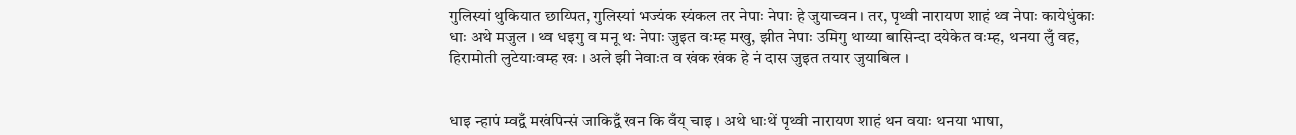गुलिस्यां थुकियात छाय्पित, गुलिस्यां भज्यंक स्यंकल तर नेपाः नेपाः हे जुयाच्वन । तर, पृथ्वी नारायण शाहं थ्व नेपाः कायेधुंकाः धाः अथे मजुल । थ्व धइगु व मनू थः नेपाः जुइत वःम्ह मखु, झीत नेपाः उमिगु थाय्या बासिन्दा दयेकेत वःम्ह, थनया लुँ वह, हिरामोती लुटेयाःवम्ह खः । अले झी नेवाःत व खंक खंक हे नं दास जुइत तयार जुयाबिल ।


धाइ न्हापं म्वद्वँ मखंपिन्सं जाकिद्वँ खन कि वँय् चाइ । अथे धाःथें पृथ्वी नारायण शाहं थन वयाः थनया भाषा,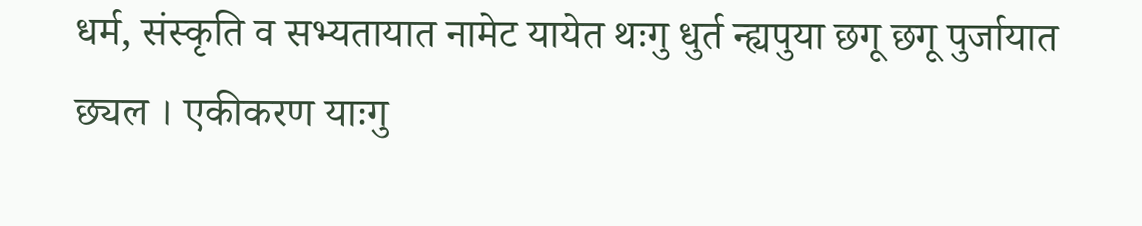धर्म, संस्कृति व सभ्यतायात नामेट यायेत थःगु धुर्त न्ह्यपुया छगू छगू पुर्जायात छ्यल । एकीकरण याःगु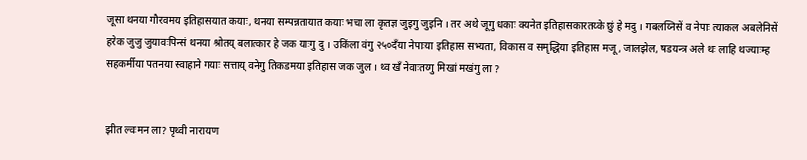जूसा थनया गौरवमय इतिहासयात कयाः, थनया सम्पन्नतायात कयाः भचा ला कृतज्ञ जुइगु जुइनि । तर अथे जूगु धकाः क्यनेत इतिहासकारतय्के छुं हे मदु । गबलय्निसें व नेपाः त्याकल अबलेनिसें हरेक जुजु जुयावःपिन्सं थनया श्रोतय् बलात्कार हे जक याःगु दु । उकिंला वंगु २५०दँया नेपाःया इतिहास सभ्यता, विकास व समृद्धिया इतिहास मजू, जालझेल, षडयन्त्र अले थः लाहि थज्याःम्ह सहकर्मीया पतनया स्वाहाने गयाः सत्ताय् वनेगु तिकडमया इतिहास जक जुल । थ्व खँ नेवाःतय्गु मिखां मखंगु ला ?


झीत ल्वःमन ला? पृथ्वी नारायण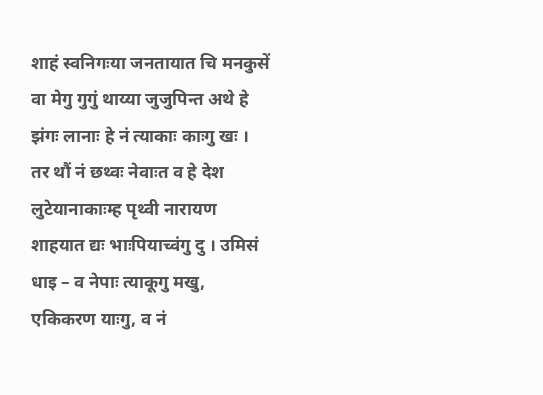शाहं स्वनिगःया जनतायात चि मनकुसें वा मेगु गुगुं थाय्या जुजुपिन्त अथे हे झंगः लानाः हे नं त्याकाः काःगु खः । तर थौं नं छथ्वः नेवाःत व हे देश लुटेयानाकाःम्ह पृथ्वी नारायण शाहयात द्यः भाःपियाच्वंगु दु । उमिसं धाइ – व नेपाः त्याकूगु मखु, एकिकरण याःगु, व नं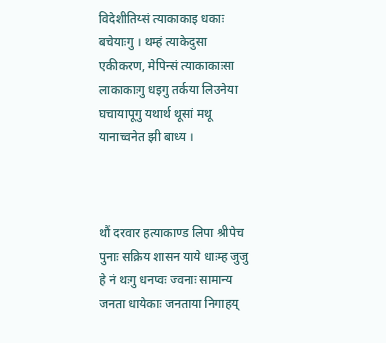विदेशीतिय्सं त्याकाकाइ धकाः बचेयाःगु । थम्हं त्याकेदुसा एकीकरण, मेपिन्सं त्याकाकाःसा लाकाकाःगु धइगु तर्कया लिउनेया घचायापूगु यथार्थ थूसां मथू यानाच्वनेत झी बाध्य ।



थौं दरवार हत्याकाण्ड लिपा श्रीपेच पुनाः सक्रिय शासन याये धाःम्ह जुजु हे नं थःगु धनप्वः ज्वनाः सामान्य जनता धायेकाः जनताया निगाहय्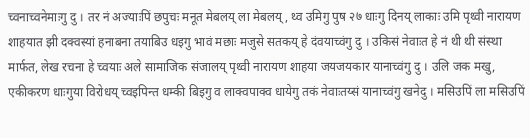च्वनाच्वनेमाःगु दु । तर नं अज्याःपिं छपुचः मनूत मेबलय् ला मेबलय्, थ्व उमिगु पुष २७ धाःगु दिनय् लाकाः उमि पृथ्वी नारायण शाहयात झी दक्वस्यां हनाबना तयाबिउ धइगु भावं मछाः मजुसे सतकय् हे दंवयाच्वंगु दु । उकिसं नेवाःत हे नं थी थी संस्था मार्फत, लेख रचना हे च्वयाः अले सामाजिक संजालय् पृथ्वी नारायण शाहया जयजयकार यानाच्वंगु दु । उलि जक मखु, एकीकरण धाःगुया विरोधय् च्वइपिन्त धम्की बिइगु व लाक्वपाक्व धायेगु तकं नेवाःतय्सं यानाच्वंगु खनेदु । मसिउपिं ला मसिउपिं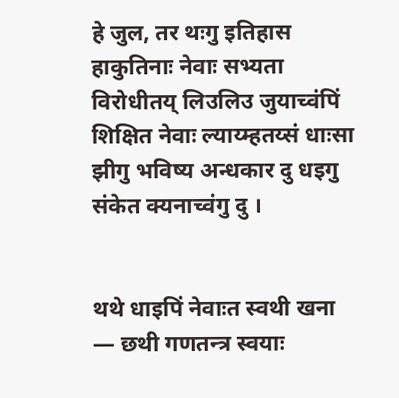हे जुल, तर थःगु इतिहास हाकुतिनाः नेवाः सभ्यता विरोधीतय् लिउलिउ जुयाच्वंपिं शिक्षित नेवाः ल्याय्म्हतय्सं धाःसा झीगु भविष्य अन्धकार दु धइगु संकेत क्यनाच्वंगु दु ।


थथे धाइपिं नेवाःत स्वथी खना — छथी गणतन्त्र स्वयाः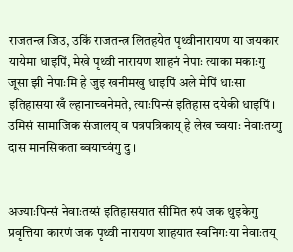राजतन्त्र जिउ, उकिं राजतन्त्र लितहयेत पृथ्वीनारायण या जयकार यायेमा धाइपिं, मेखे पृथ्वी नारायण शाहनं नेपाः त्याका मकाःगु जूसा झी नेपाःमि हे जुइ खनीमखु धाइपिं अले मेपिं धाःसा इतिहासया खँ ल्हानाच्वनेमते, त्याःपिन्सं इतिहास दयेकी धाइपिं । उमिसं सामाजिक संजालय् व पत्रपत्रिकाय् हे लेख च्वयाः नेवाःतय्गु दास मानसिकता ब्वयाच्वंगु दु ।


अज्याःपिन्सं नेवाःतय्सं इतिहासयात सीमित रुपं जक थुइकेगु प्रवृत्तिया कारणं जक पृथ्वी नारायण शाहयात स्वनिगःया नेवाःतय्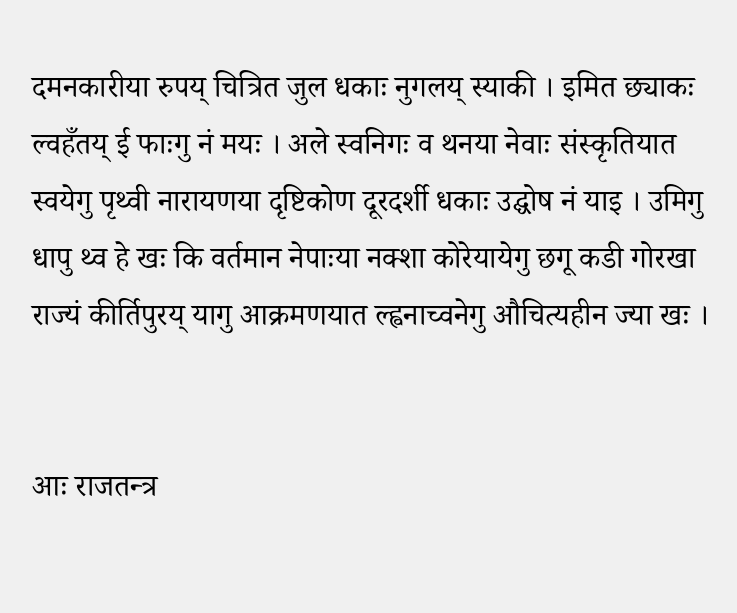दमनकारीया रुपय् चित्रित जुल धकाः नुगलय् स्याकी । इमित छ्याकः ल्वहँतय् ई फाःगु नं मयः । अले स्वनिगः व थनया नेवाः संस्कृतियात स्वयेगु पृथ्वी नारायणया दृष्टिकोण दूरदर्शी धकाः उद्घोष नं याइ । उमिगु धापु थ्व हे खः कि वर्तमान नेपाःया नक्शा कोरेयायेगु छगू कडी गोरखा राज्यं कीर्तिपुरय् यागु आक्रमणयात ल्ह्वनाच्वनेगु औचित्यहीन ज्या खः ।


आः राजतन्त्र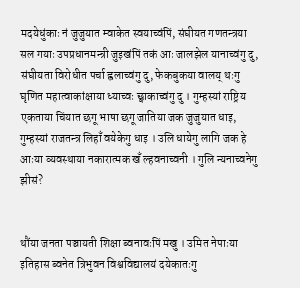मदयेधुंकाः नं जुजुयात म्वाकेत स्वयाच्वंपिं, संघीयत गणतन्त्रया सल गयाः उपप्रधानमन्त्री जुइखंपिं तकं आः जालझेल यानाच्वंगु दु, संघीयता विरोधीत पर्चा ह्वलाच्वंगु दु, फेकबुकया वालय् थःगु घृणित महात्वाकांक्षाया ध्याच्वः छ्वाकाच्वंगु दु । गुम्हस्यां राष्ट्रिय एकताया चिंयात छगू भाषा छगू जातिया जक जुजुयात धाइ, गुम्हस्यां राजतन्त्र लिहाँ वयेकेगु धाइ । उलि धायेगु लागि जक हे आःया व्यवस्थाया नकारात्मक खँ ल्हवनाच्वनी । गुलि न्यनाच्वनेगु झीसं?


थौंया जनता पञ्चायती शिक्षा ब्वनावःपिं मखु । उमित नेपाःया इतिहास ब्वनेत त्रिभुवन विश्वविद्यालयं दयेकातःगु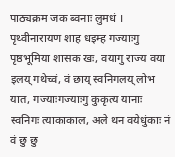पाठ्यक्रम जक ब्वनाः लुमधं । पृथ्वीनारायण शाह धइम्ह गज्याःगु पृष्ठभूमिया शासक खः, वयागु राज्य वया इलय् गथेच्वं, वं छाय् स्वनिगलय् लोभ यात, गज्याःगज्याःगु कुकृत्य यानाः स्वनिगः त्याकाकाल, अले थन वयेधुंकाः नं वं छु छु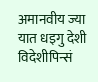अमानवीय ज्या यात धइगु देशी विदेशीपिन्सं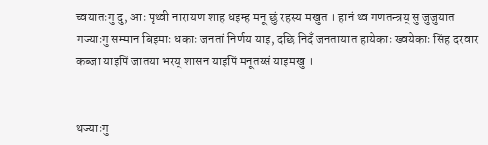च्वयातःगु दु, आः पृथ्वी नारायण शाह धइम्ह मनू छुं रहस्य मखुत । हानं थ्व गणतन्त्रय् सु जुजुयात गज्याःगु सम्मान बिइमाः धकाः जनतां निर्णय याइ, दछि निदँ जनतायात हायेकाः ख्वयेकाः सिंह दरवार कब्जा याइपिं जातया भरय् शासन याइपिं मनूतय्सं याइमखु ।


थज्याःगु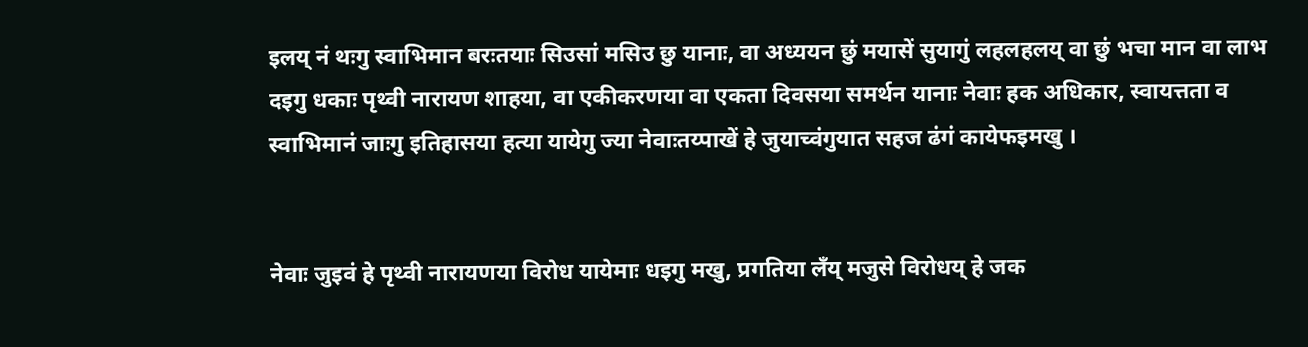इलय् नं थःगु स्वाभिमान बरःतयाः सिउसां मसिउ छु यानाः, वा अध्ययन छुं मयासें सुयागुं लहलहलय् वा छुं भचा मान वा लाभ दइगु धकाः पृथ्वी नारायण शाहया, वा एकीकरणया वा एकता दिवसया समर्थन यानाः नेवाः हक अधिकार, स्वायत्तता व स्वाभिमानं जाःगु इतिहासया हत्या यायेगु ज्या नेवाःतय्पाखें हे जुयाच्वंगुयात सहज ढंगं कायेफइमखु ।


नेवाः जुइवं हे पृथ्वी नारायणया विरोध यायेमाः धइगु मखु, प्रगतिया लँय् मजुसे विरोधय् हे जक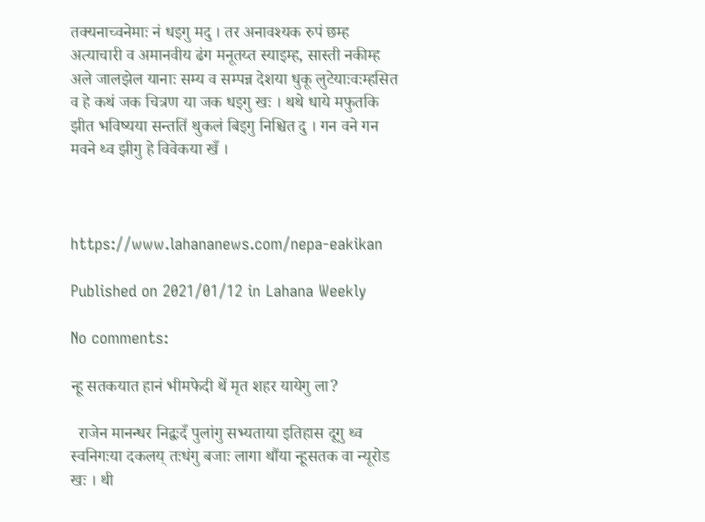तक्यनाच्वनेमाः नं धइगु मदु । तर अनावश्यक रुपं छम्ह अत्याचारी व अमानवीय ढंग मनूतय्त स्याइम्ह, सास्ती नकीम्ह अले जालझेल यानाः सम्य व सम्पन्न देशया धुकू लुटेयाःवःम्हसित व हे कथं जक चित्रण या जक धइगु खः । थथे धाये मफुतकि झीत भविष्यया सन्ततिं थुकलं बिइगु निश्चित दु । गन वने गन मवने थ्व झीगु हे विवेकया खँ ।



https://www.lahananews.com/nepa-eakikan

Published on 2021/01/12 in Lahana Weekly

No comments:

न्हू सतकयात हानं भीमफेदी थें मृत शहर यायेगु ला?

  राजेन मानन्धर निद्वःदँ पुलांगु सभ्यताया इतिहास दूगु थ्व स्वनिगःया दकलय् तःधंगु बजाः लागा थौंया न्हूसतक वा न्यूरोड खः । थी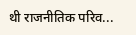थी राजनीतिक परिव...